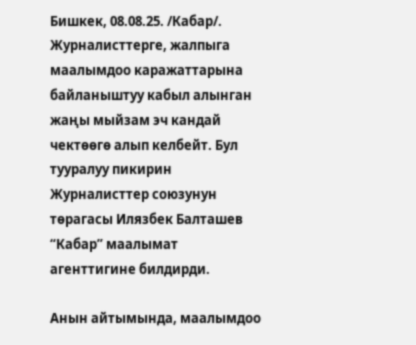Бишкек, 08.08.25. /Кабар/. Журналисттерге, жалпыга маалымдоо каражаттарына байланыштуу кабыл алынган жаңы мыйзам эч кандай чектөөгө алып келбейт. Бул тууралуу пикирин Журналисттер союзунун төрагасы Илязбек Балташев “Кабар” маалымат агенттигине билдирди.

Анын айтымында, маалымдоо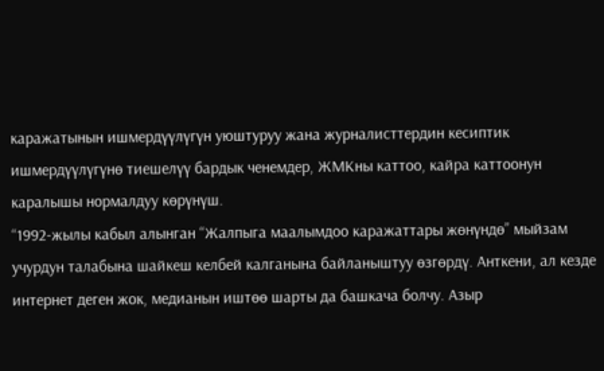каражатынын ишмердүүлүгүн уюштуруу жана журналисттердин кесиптик ишмердүүлүгүнө тиешелүү бардык ченемдер, ЖМКны каттоо, кайра каттоонун каралышы нормалдуу көрүнүш.
“1992-жылы кабыл алынган “Жалпыга маалымдоо каражаттары жөнүндө” мыйзам учурдун талабына шайкеш келбей калганына байланыштуу өзгөрдү. Анткени, ал кезде интернет деген жок, медианын иштөө шарты да башкача болчу. Азыр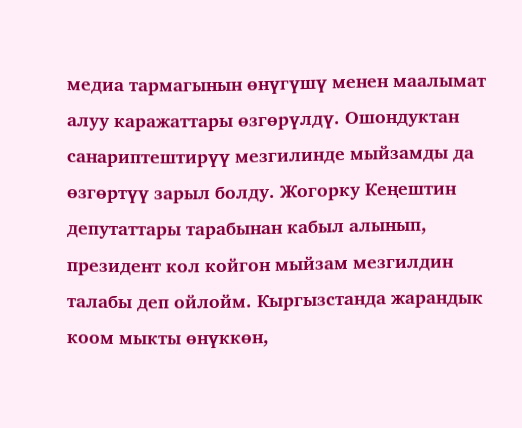медиа тармагынын өнүгүшү менен маалымат алуу каражаттары өзгөрүлдү. Ошондуктан санариптештирүү мезгилинде мыйзамды да өзгөртүү зарыл болду. Жогорку Кеңештин депутаттары тарабынан кабыл алынып, президент кол койгон мыйзам мезгилдин талабы деп ойлойм. Кыргызстанда жарандык коом мыкты өнүккөн,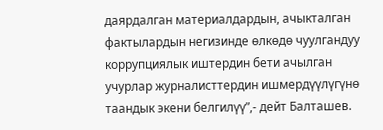даярдалган материалдардын, ачыкталган фактылардын негизинде өлкөдө чуулгандуу коррупциялык иштердин бети ачылган учурлар журналисттердин ишмердүүлүгүнө таандык экени белгилүү”,- дейт Балташев.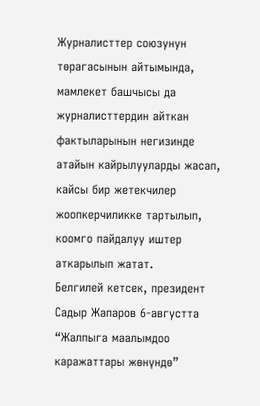Журналисттер союзунун төрагасынын айтымында, мамлекет башчысы да журналисттердин айткан фактыларынын негизинде атайын кайрылууларды жасап, кайсы бир жетекчилер жоопкерчиликке тартылып, коомго пайдалуу иштер аткарылып жатат.
Белгилей кетсек, президент Садыр Жапаров 6-августта “Жалпыга маалымдоо каражаттары жөнүндө”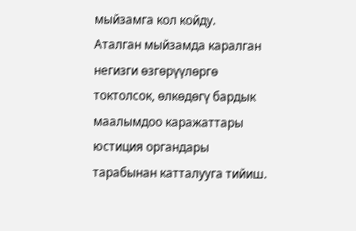мыйзамга кол койду.
Аталган мыйзамда каралган негизги өзгөрүүлөргө токтолсок, өлкөдөгү бардык маалымдоо каражаттары юстиция органдары тарабынан катталууга тийиш.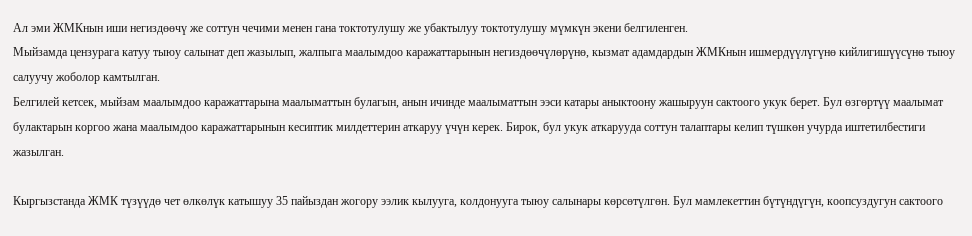Ал эми ЖМКнын иши негиздөөчү же соттун чечими менен гана токтотулушу же убактылуу токтотулушу мүмкүн экени белгиленген.
Мыйзамда цензурага катуу тыюу салынат деп жазылып, жалпыга маалымдоо каражаттарынын негиздөөчүлөрүнө, кызмат адамдардын ЖМКнын ишмердүүлүгүнө кийлигишүүсүнө тыюу салуучу жоболор камтылган.
Белгилей кетсек, мыйзам маалымдоо каражаттарына маалыматтын булагын, анын ичинде маалыматтын ээси катары аныктоону жашыруун сактоого укук берет. Бул өзгөртүү маалымат булактарын коргоо жана маалымдоо каражаттарынын кесиптик милдеттерин аткаруу үчүн керек. Бирок, бул укук аткарууда соттун талаптары келип түшкөн учурда иштетилбестиги жазылган.

Кыргызстанда ЖМК түзүүдө чет өлкөлүк катышуу 35 пайыздан жогору ээлик кылууга, колдонууга тыюу салынары көрсөтүлгөн. Бул мамлекеттин бүтүндүгүн, коопсуздугун сактоого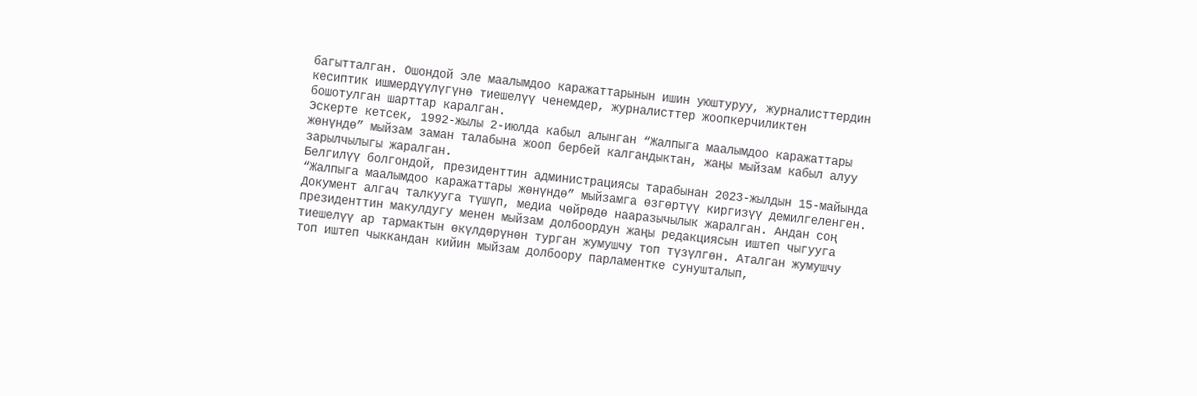багытталган. Ошондой эле маалымдоо каражаттарынын ишин уюштуруу, журналисттердин кесиптик ишмердүүлүгүнө тиешелүү ченемдер, журналисттер жоопкерчиликтен бошотулган шарттар каралган.
Эскерте кетсек, 1992-жылы 2-июлда кабыл алынган “Жалпыга маалымдоо каражаттары жөнүндө” мыйзам заман талабына жооп бербей калгандыктан, жаңы мыйзам кабыл алуу зарылчылыгы жаралган.
Белгилүү болгондой, президенттин администрациясы тарабынан 2023-жылдын 15-майында “Жалпыга маалымдоо каражаттары жөнүндө” мыйзамга өзгөртүү киргизүү демилгеленген. Документ алгач талкууга түшүп, медиа чөйрөдө нааразычылык жаралган. Андан соң президенттин макулдугу менен мыйзам долбоордун жаңы редакциясын иштеп чыгууга тиешелүү ар тармактын өкүлдөрүнөн турган жумушчу топ түзүлгөн. Аталган жумушчу топ иштеп чыккандан кийин мыйзам долбоору парламентке сунушталып,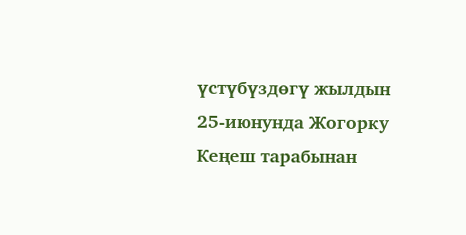үстүбүздөгү жылдын 25-июнунда Жогорку Кеңеш тарабынан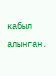кабыл алынган.